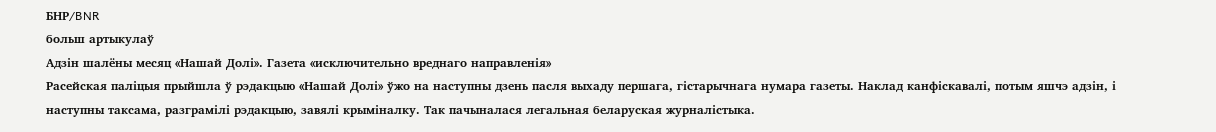БНР/BNR
больш артыкулаў
Адзін шалёны месяц «Нашай Долі». Газета «исключительно вреднаго направленія»
Расейская паліцыя прыйшла ў рэдакцыю «Нашай Долі» ўжо на наступны дзень пасля выхаду першага, гістарычнага нумара газеты. Наклад канфіскавалі, потым яшчэ адзін, і наступны таксама, разграмілі рэдакцыю, завялі крыміналку. Так пачыналася легальная беларуская журналістыка.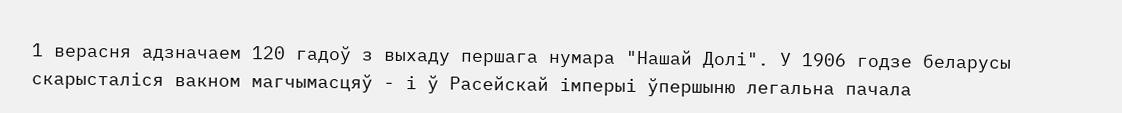1 верасня адзначаем 120 гадоў з выхаду першага нумара "Нашай Долі". У 1906 годзе беларусы скарысталіся вакном магчымасцяў - і ў Расейскай імперыі ўпершыню легальна пачала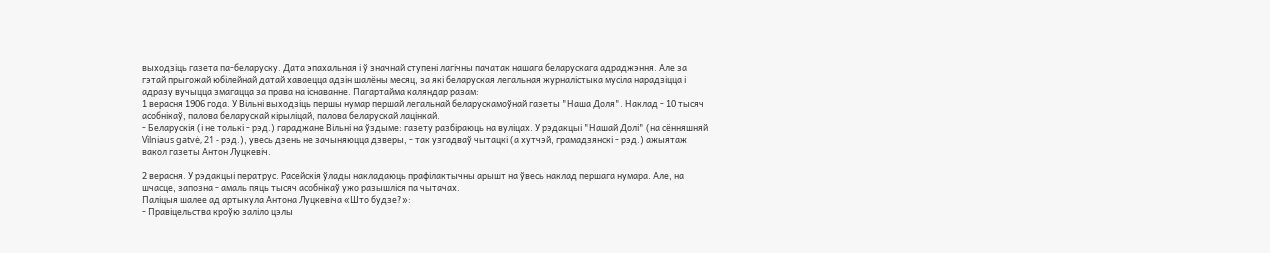выходзіць газета па-беларуску. Дата эпахальная і ў значнай ступені лагічны пачатак нашага беларускага адраджэння. Але за гэтай прыгожай юбілейнай датай хаваецца адзін шалёны месяц, за які беларуская легальная журналістыка мусіла нарадзіцца і адразу вучыцца змагацца за права на існаванне. Пагартайма каляндар разам:
1 верасня 1906 года. У Вільні выходзіць першы нумар першай легальнай беларускамоўнай газеты "Наша Доля". Наклад - 10 тысяч асобнікаў, палова беларускай кірыліцай, палова беларускай лацінкай.
- Беларускія (і не толькі - рэд.) гараджане Вільні на ўздыме: газету разбіраюць на вуліцах. У рэдакцыі "Нашай Долі" (на сённяшняй Vìlniaus gatvė, 21 - рэд.), увесь дзень не зачыняюцца дзверы, - так узгадваў чытацкі (а хутчэй, грамадзянскі - рэд.) ажыятаж вакол газеты Антон Луцкевіч.

2 верасня. У рэдакцыі ператрус. Расейскія ўлады накладаюць прафілактычны арышт на ўвесь наклад першага нумара. Але, на шчасце, запозна - амаль пяць тысяч асобнікаў ужо разышліся па чытачах.
Паліцыя шалее ад артыкула Антона Луцкевіча «Што будзе?»:
- Правіцельства кроўю заліло цэлы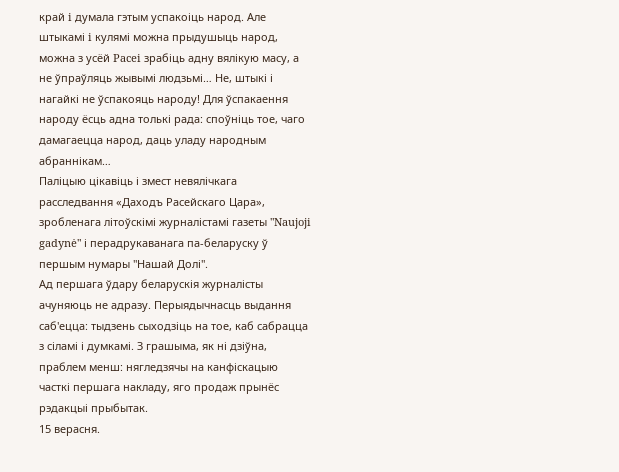край i думала гэтым успакоіць народ. Але штыкамі i кулямі можна прыдушыць народ, можна з усёй Pacei зрабіць адну вялікую масу, а не ўпраўляць жывымі людзьмі… Не, штыкі і нагайкі не ўспакояць народу! Для ўспакаення народу ёсць адна толькі рада: споўніць тое, чаго дамагаецца народ, даць уладу народным абраннікам…
Паліцыю цікавіць і змест невялічкага расследвання «Даходъ Расейскаго Цара», зробленага літоўскімі журналістамі газеты "Naujoji gadynė" і перадрукаванага па-беларуску ў першым нумары "Нашай Долі".
Ад першага ўдару беларускія журналісты ачуняюць не адразу. Перыядычнасць выдання саб'ецца: тыдзень сыходзіць на тое, каб сабрацца з сіламі і думкамі. З грашыма, як ні дзіўна, праблем менш: нягледзячы на канфіскацыю часткі першага накладу, яго продаж прынёс рэдакцыі прыбытак.
15 верасня.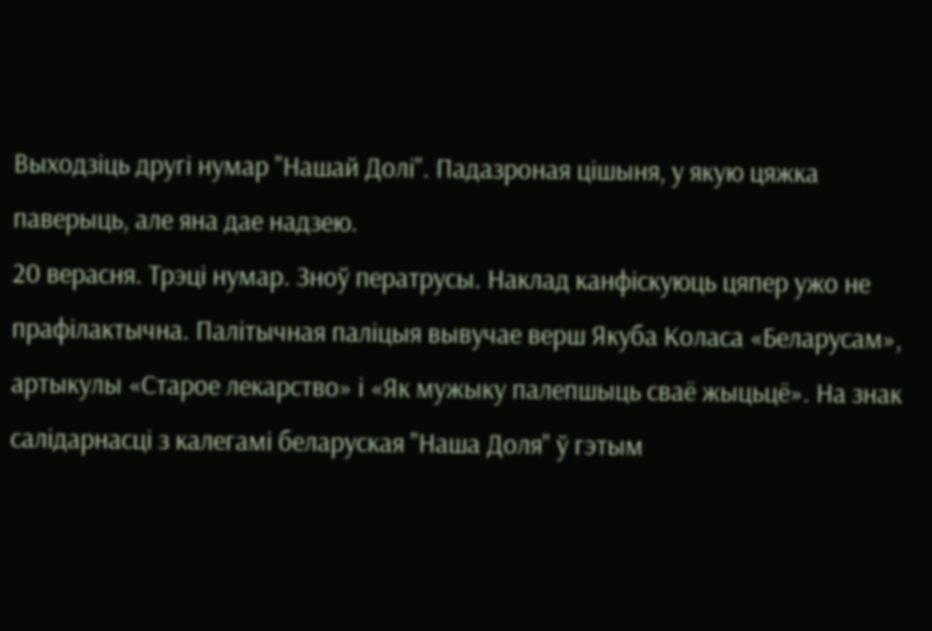Выходзіць другі нумар "Нашай Долі". Падазроная цішыня, у якую цяжка паверыць, але яна дае надзею.
20 верасня. Трэці нумар. Зноў ператрусы. Наклад канфіскуюць цяпер ужо не прафілактычна. Палітычная паліцыя вывучае верш Якуба Коласа «Беларусам», артыкулы «Старое лекарство» і «Як мужыку палепшыць сваё жыцьцё». На знак салідарнасці з калегамі беларуская "Наша Доля" ў гэтым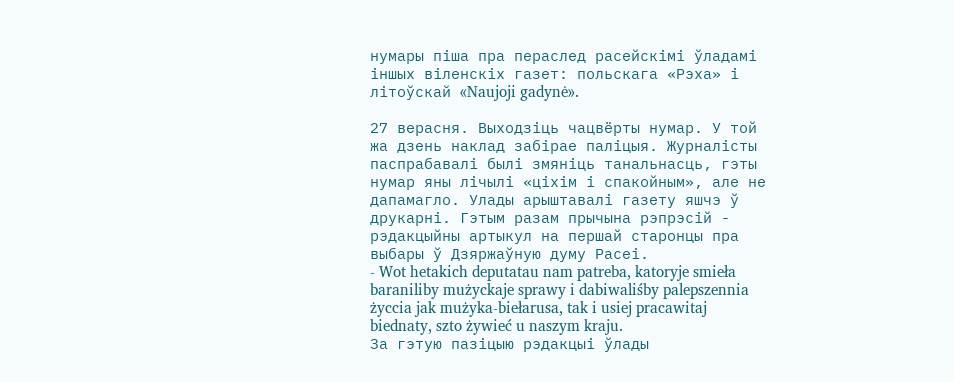нумары піша пра пераслед расейскімі ўладамі іншых віленскіх газет: польскага «Рэха» і літоўскай «Naujoji gadynė».

27 верасня. Выходзіць чацвёрты нумар. У той жа дзень наклад забірае паліцыя. Журналісты паспрабавалі былі змяніць танальнасць, гэты нумар яны лічылі «ціхім і спакойным», але не дапамагло. Улады арыштавалі газету яшчэ ў друкарні. Гэтым разам прычына рэпрэсій - рэдакцыйны артыкул на першай старонцы пра выбары ў Дзяржаўную думу Расеі.
- Wot hetakich deputatau nam patreba, katoryje smieła baraniliby mużyckaje sprawy i dabiwaliśby palepszennia życcia jak mużyka-biełarusa, tak i usiej pracawitaj biednaty, szto żywieć u naszym kraju.
За гэтую пазіцыю рэдакцыі ўлады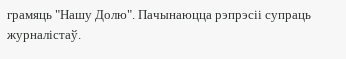грамяць "Нашу Долю". Пачынаюцца рэпрэсіі супраць журналістаў.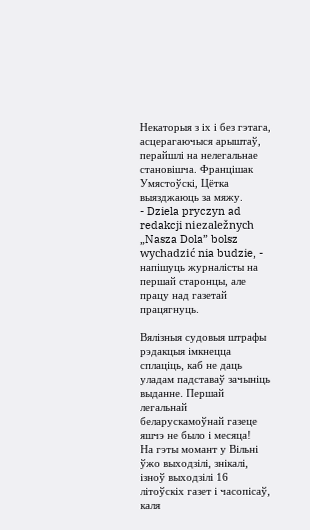Некаторыя з іх і без гэтага, асцерагаючыся арыштаў, перайшлі на нелегальнае становішча. Францішак Умястоўскі, Цётка выязджаюць за мяжу.
- Dziela pryczyn ad redakcji niezaležnych „Nasza Dola” bolsz wychadzić nia budzie, - напішуць журналісты на першай старонцы, але працу над газетай працягнуць.

Вялізныя судовыя штрафы рэдакцыя імкнецца сплаціць, каб не даць уладам падставаў зачыніць выданне. Першай легальнай беларускамоўнай газеце яшчэ не было і месяца!
На гэты момант у Вільні ўжо выходзілі, знікалі, ізноў выходзілі 16 літоўскіх газет і часопісаў, каля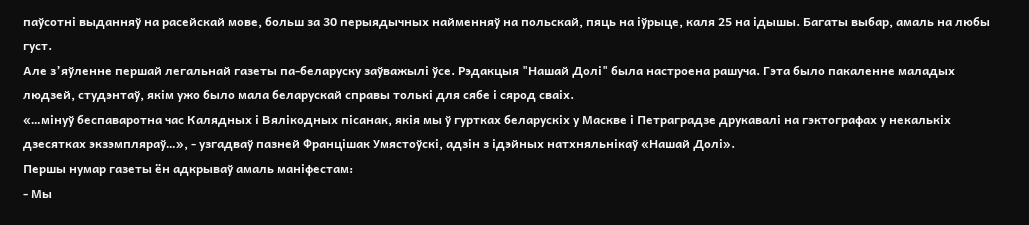паўсотні выданняў на расейскай мове, больш за 30 перыядычных найменняў на польскай, пяць на іўрыце, каля 25 на ідышы. Багаты выбар, амаль на любы густ.
Але з’яўленне першай легальнай газеты па-беларуску заўважылі ўсе. Рэдакцыя "Нашай Долі" была настроена рашуча. Гэта было пакаленне маладых людзей, студэнтаў, якім ужо было мала беларускай справы толькі для сябе і сярод сваіх.
«…мінуў беспаваротна час Калядных і Вялікодных пісанак, якія мы ў гуртках беларускіх у Маскве і Петраградзе друкавалі на гэктографах у некалькіх дзесятках экзэмпляраў…», - узгадваў пазней Францішак Умястоўскі, адзін з ідэйных натхняльнікаў «Нашай Долі».
Першы нумар газеты ён адкрываў амаль маніфестам:
- Мы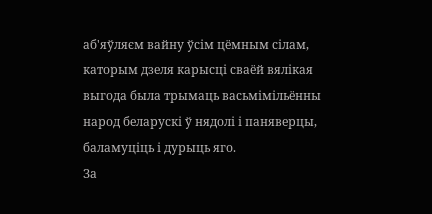аб'яўляєм вайну ўсім цёмным сілам, каторым дзеля карысці сваёй вялікая выгода была трымаць васьмімільённы народ беларускі ў нядолі і паняверцы, баламуціць і дурыць яго.
За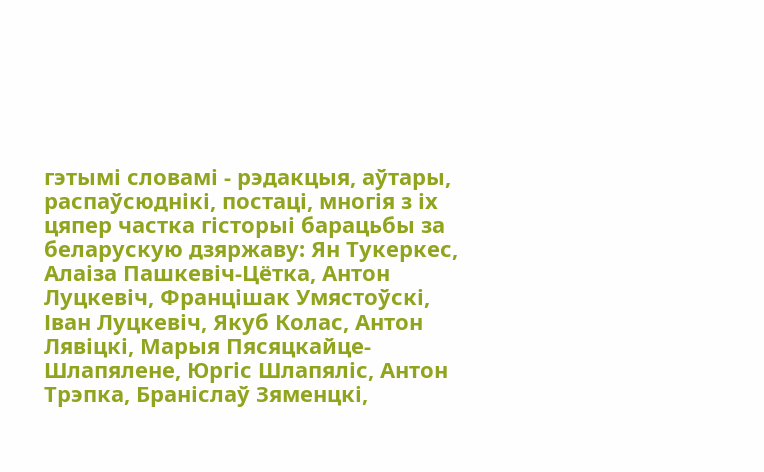гэтымі словамі - рэдакцыя, аўтары, распаўсюднікі, постаці, многія з іх цяпер частка гісторыі барацьбы за беларускую дзяржаву: Ян Тукеркес, Алаіза Пашкевіч-Цётка, Антон Луцкевіч, Францішак Умястоўскі, Іван Луцкевіч, Якуб Колас, Антон Лявіцкі, Марыя Пясяцкайце-Шлапялене, Юргіс Шлапяліс, Антон Трэпка, Браніслаў Зяменцкі,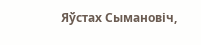Яўстах Сымановіч,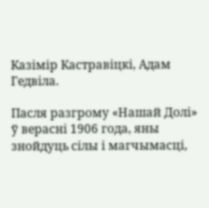Казімір Кастравіцкі, Адам Гедвіла.

Пасля разгрому «Нашай Долі» ў верасні 1906 года, яны знойдуць сілы і магчымасці,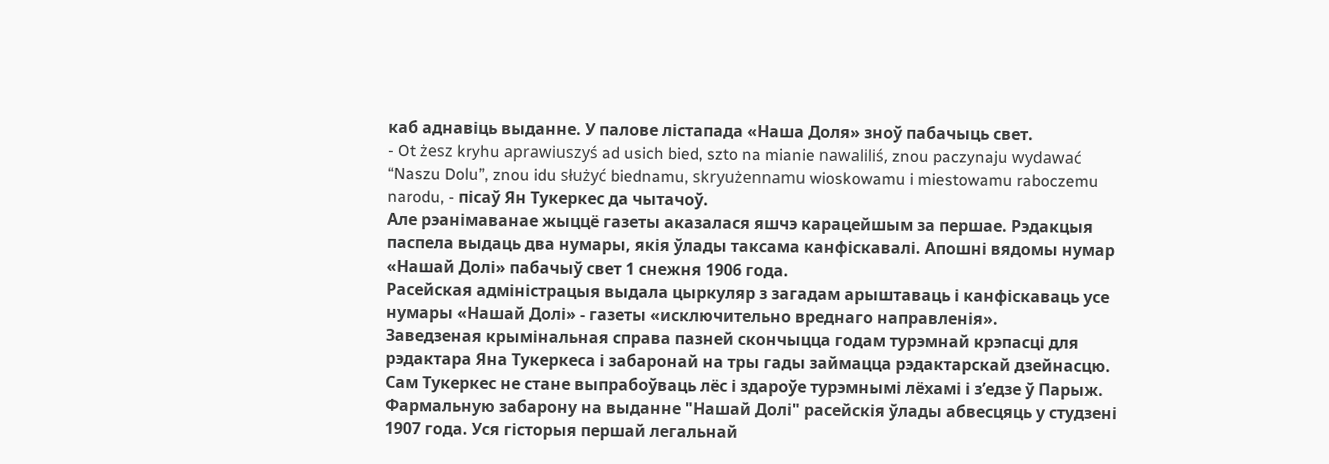каб аднавіць выданне. У палове лістапада «Наша Доля» зноў пабачыць свет.
- Ot żesz kryhu aprawiuszyś ad usich bied, szto na mianie nawaliliś, znou paczynaju wydawać “Naszu Dolu”, znou idu służyć biednamu, skryużennamu wioskowamu i miestowamu raboczemu narodu, - пісаў Ян Тукеркес да чытачоў.
Але рэанімаванае жыццё газеты аказалася яшчэ карацейшым за першае. Рэдакцыя паспела выдаць два нумары, якія ўлады таксама канфіскавалі. Апошні вядомы нумар «Нашай Долі» пабачыў свет 1 снежня 1906 года.
Расейская адміністрацыя выдала цыркуляр з загадам арыштаваць і канфіскаваць усе нумары «Нашай Долі» - газеты «исключительно вреднаго направленія».
Заведзеная крымінальная справа пазней скончыцца годам турэмнай крэпасці для рэдактара Яна Тукеркеса і забаронай на тры гады займацца рэдактарскай дзейнасцю. Сам Тукеркес не стане выпрабоўваць лёс і здароўе турэмнымі лёхамі і з’едзе ў Парыж.
Фармальную забарону на выданне "Нашай Долі" расейскія ўлады абвесцяць у студзені 1907 года. Уся гісторыя першай легальнай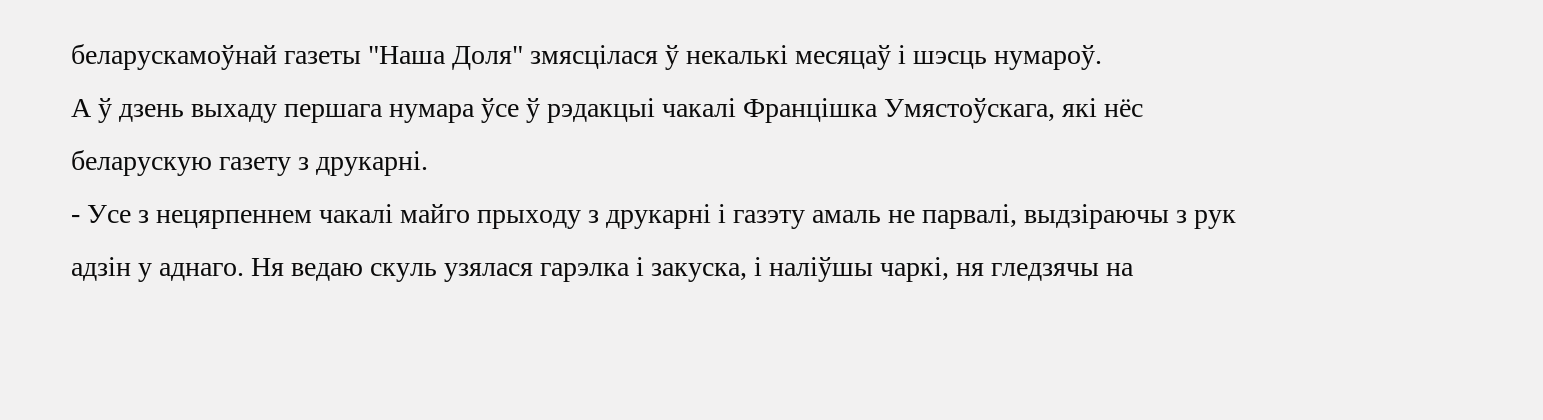беларускамоўнай газеты "Наша Доля" змясцілася ў некалькі месяцаў і шэсць нумароў.
А ў дзень выхаду першага нумара ўсе ў рэдакцыі чакалі Францішка Умястоўскага, які нёс беларускую газету з друкарні.
- Усе з нецярпеннем чакалі майго прыходу з друкарні і газэту амаль не парвалі, выдзіраючы з рук адзін у аднаго. Ня ведаю скуль узялася гарэлка і закуска, і наліўшы чаркі, ня гледзячы на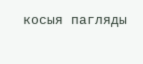косыя пагляды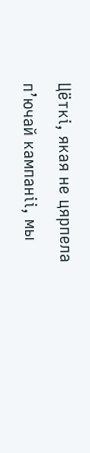Цёткі, якая не цярпела п’ючай кампаніі, мы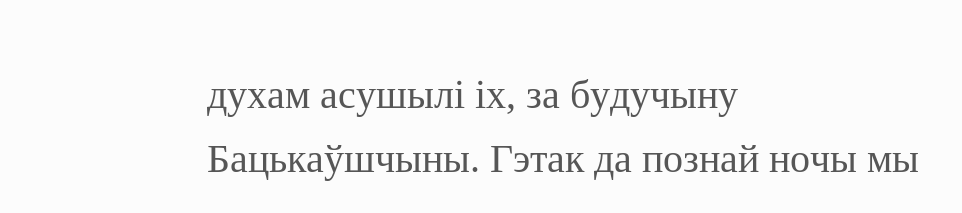духам асушылі іх, за будучыну Бацькаўшчыны. Гэтак да познай ночы мы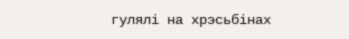гулялі на хрэсьбінах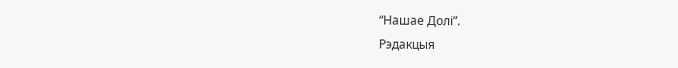“Нашае Долі”.
Рэдакцыя